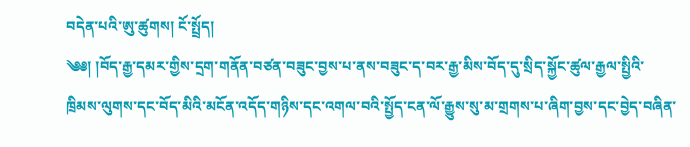བདེན་པའི་ཨུ་ཚུགས། ངོ་སྤྲོད།
༄༅། །བོད་རྒྱ་དམར་གྱིས་དྲག་གནོན་བཙན་བཟུང་བྱས་པ་ནས་བཟུང་ད་བར་རྒྱ་མིས་བོད་དུ་སྲིད་སྐྱོང་ཚུལ་རྒྱལ་སྤྱིའི་ཁྲིམས་ལུགས་དང་བོད་མིའི་མངོན་འདོད་གཉིས་དང་འགལ་བའི་སྤྱོད་ངན་ལོ་རྒྱུས་སུ་མ་གྲགས་པ་ཞིག་བྱས་དང་བྱེད་བཞིན་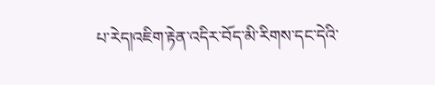པ་རེད།འཇིག་རྟེན་འདིར་བོད་མི་རིགས་དང་དེའི་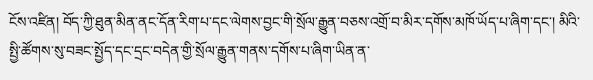ངོས་འཛིན། བོད་ཀྱི་ཐུན་མིན་ནང་དོན་རིག་པ་དང་ལེགས་བྱང་གི་སྲོལ་རྒྱུན་བཅས་འགྲོ་བ་མིར་དགོས་མཁོ་ཡོད་པ་ཞིག་དང་། མིའི་སྤྱི་ཚོགས་སུ་བཟང་སྤྱོད་དང་དྲང་བདེན་གྱི་སྲོལ་རྒྱུན་གནས་དགོས་པ་ཞིག་ཡིན་ན་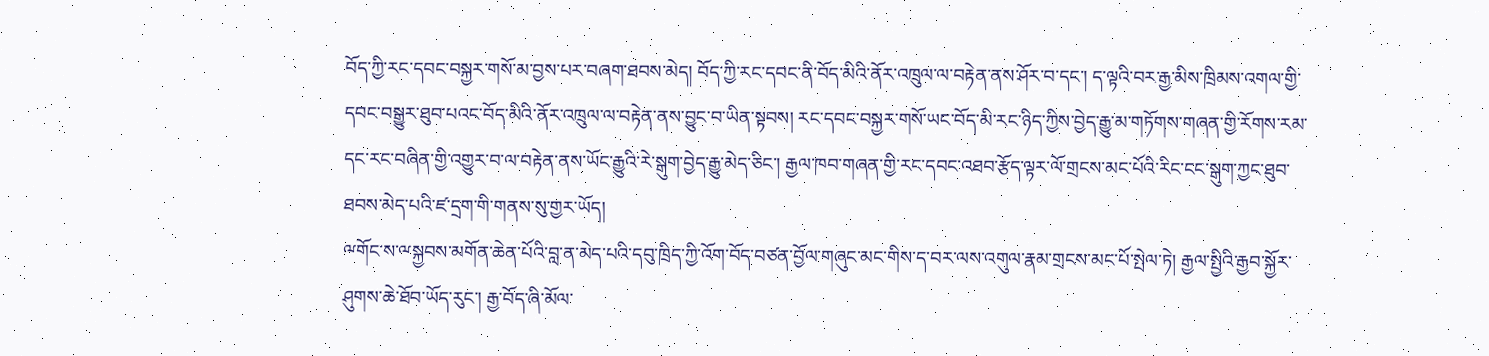བོད་ཀྱི་རང་དབང་བསྐྱར་གསོ་མ་བྱས་པར་བཞག་ཐབས་མེད། བོད་ཀྱི་རང་དབང་ནི་བོད་མིའི་ནོར་འཁྲུལ་ལ་བརྟེན་ནས་ཤོར་བ་དང་། ད་ལྟའི་བར་རྒྱ་མིས་ཁྲིམས་འགལ་གྱི་དབང་བསྒྱུར་ཐུབ་པའང་བོད་མིའི་ནོར་འཁྲུལ་ལ་བརྟེན་ནས་བྱུང་བ་ཡིན་སྟབས། རང་དབང་བསྐྱར་གསོ་ཡང་བོད་མི་རང་ཉིད་ཀྱིས་བྱེད་རྒྱུ་མ་གཏོགས་གཞན་གྱི་རོགས་རམ་དང་རང་བཞིན་གྱི་འགྱུར་བ་ལ་བརྟེན་ནས་ཡོང་རྒྱུའི་རེ་སྒུག་བྱེད་རྒྱུ་མེད་ཅིང་། རྒྱལ་ཁབ་གཞན་གྱི་རང་དབང་འཐབ་རྩོད་ལྟར་ལོ་གྲངས་མང་པོའི་རིང་ངང་སྒུག་ཀྱང་ཐུབ་ཐབས་མེད་པའི་ཛ་དྲག་གི་གནས་སུ་གྱར་ཡོད།
ྋགོང་ས་ྋསྐྱབས་མགོན་ཆེན་པོའི་བླ་ན་མེད་པའི་དབུ་ཁྲིད་ཀྱི་འོག་བོད་བཙན་བྱོལ་གཞུང་མང་གིས་ད་བར་ལས་འགུལ་རྣམ་གྲངས་མང་པོ་སྤེལ་ཏེ། རྒྱལ་སྤྱིའི་རྒྱབ་སྐྱོར་ཤུགས་ཆེ་ཐོབ་ཡོད་རུང་། རྒྱ་བོད་ཞི་མོལ་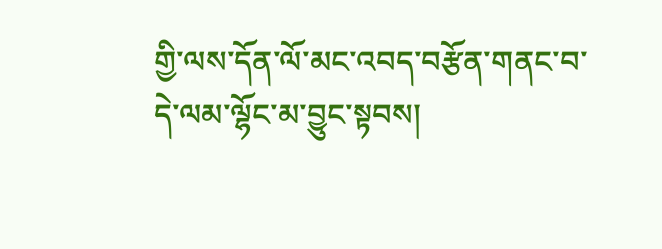གྱི་ལས་དོན་ལོ་མང་འབད་བརྩོན་གནང་བ་དེ་ལམ་ལྷོང་མ་བྱུང་སྟབས།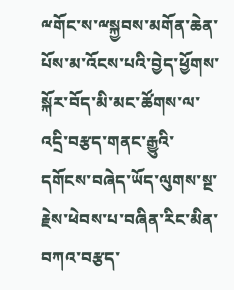ྋགོང་ས་ྋསྐྱབས་མགོན་ཆེན་པོས་མ་འོངས་པའི་བྱེད་ཕྱོགས་སྐོར་བོད་མི་མང་ཚོགས་ལ་འདྲི་བརྩད་གནང་རྒྱུའི་དགོངས་བཞེད་ཡོད་ལུགས་སྔ་རྗེས་ཕེབས་པ་བཞིན་རིང་མིན་བཀའ་བརྩད་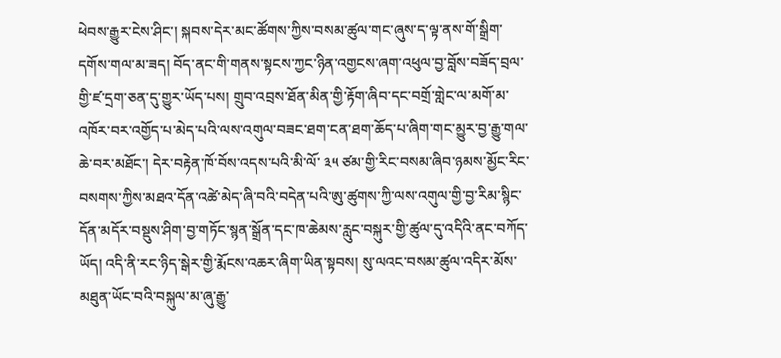ཕེབས་རྒྱུར་ངེས་ཤིང་། སྐབས་དེར་མང་ཚོགས་ཀྱིས་བསམ་ཚུལ་གང་ཞུས་ད་ལྟ་ནས་གོ་སྒྲིག་དགོས་གལ་མ་ཟད། བོད་ནང་གི་གནས་སྟངས་ཀྱང་ཉིན་འགྱངས་ཞག་འཕུལ་བྱ་བློས་བཟོད་བྲལ་གྱི་ཛ་དྲག་ཅན་དུ་གྱུར་ཡོད་པས། གྲུབ་འབྲས་ཐོན་མིན་གྱི་རྟོག་ཞིབ་དང་བགྲོ་གླེང་ལ་མགོ་མ་འཁོར་བར་འགྱོད་པ་མེད་པའི་ལས་འགུལ་བཟང་ཐག་ངན་ཐག་ཆོད་པ་ཞིག་གང་མྱུར་བྱ་རྒྱུ་གལ་ཆེ་བར་མཐོང་། དེར་བརྟེན་ཁོ་བོས་འདས་པའི་མི་ལོ་ ༣༥ ཙམ་གྱི་རིང་བསམ་ཞིབ་ཉམས་མྱོང་རིང་བསགས་ཀྱིས་མཐའ་དོན་འཚེ་མེད་ཞི་བའི་བདེན་པའི་ཨུ་ཚུགས་ཀྱི་ལས་འགུལ་གྱི་བྱ་རིམ་སྙིང་དོན་མདོར་བསྡུས་ཤིག་བྱ་གཏོང་སྙན་སྒྲོན་དང་ཁ་ཆེམས་རླུང་བསྐུར་གྱི་ཚུལ་དུ་འདིའི་ནང་བཀོད་ཡོད། འདི་ནི་རང་ཉིད་སྒེར་གྱི་རྨོངས་འཆར་ཞིག་ཡིན་སྟབས། སུ་ལའང་བསམ་ཚུལ་འདིར་མོས་མཐུན་ཡོང་བའི་བསྐུལ་མ་ཞུ་རྒྱུ་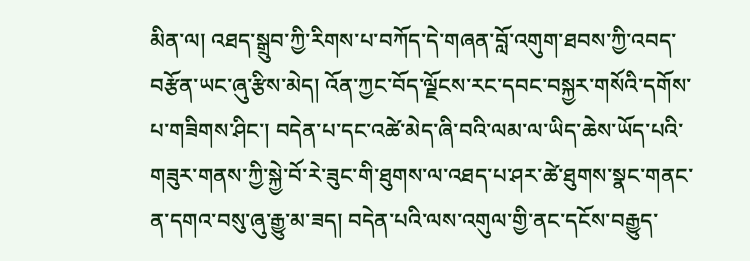མིན་ལ། འཐད་སྒྲུབ་ཀྱི་རིགས་པ་བཀོད་དེ་གཞན་བློ་འགུག་ཐབས་ཀྱི་འབད་བརྩོན་ཡང་ཞུ་རྩིས་མེད། འོན་ཀྱང་བོད་ལྗོངས་རང་དབང་བསྐྱར་གསོའི་དགོས་པ་གཟིགས་ཤིང་། བདེན་པ་དང་འཚེ་མེད་ཞི་བའི་ལམ་ལ་ཡིད་ཆེས་ཡོད་པའི་གཟུར་གནས་ཀྱི་སྐྱེ་བོ་རེ་ཟུང་གི་ཐུགས་ལ་འཐད་པ་ཤར་ཚེ་ཐུགས་སྣང་གནང་ན་དགའ་བསུ་ཞུ་རྒྱུ་མ་ཟད། བདེན་པའི་ལས་འགུལ་གྱི་ནང་དངོས་བརྒྱུད་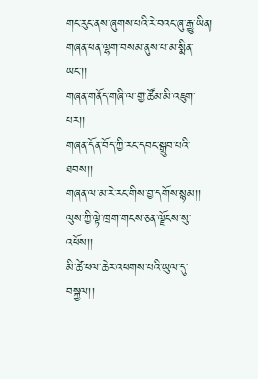གང་རུང་ནས་ཞུགས་པའི་རེ་བའང་ཞུ་རྒྱུ་ཡིན།
གཞན་ཕན་ལྷག་བསམ་ནུས་པ་མ་སྨིན་ཡང་།།
གཞན་གནོད་གཞི་ལ་གྱ་ཚོམ་མི་འཇུག་པར།།
གཞན་དོན་བོད་ཀྱི་རང་དབང་སྒྲུབ་པའི་ཐབས།།
གཞན་ལ་མ་རེ་རང་གིས་བྱ་དགོས་སྙམ།།
ལུས་ཀྱི་ལྟེ་ཁྲག་གངས་ཅན་ལྗོངས་སུ་འཕོས།།
མི་ཚེ་ཕལ་ཆེར་འཕགས་པའི་ཡུལ་དུ་བསྐྱལ།།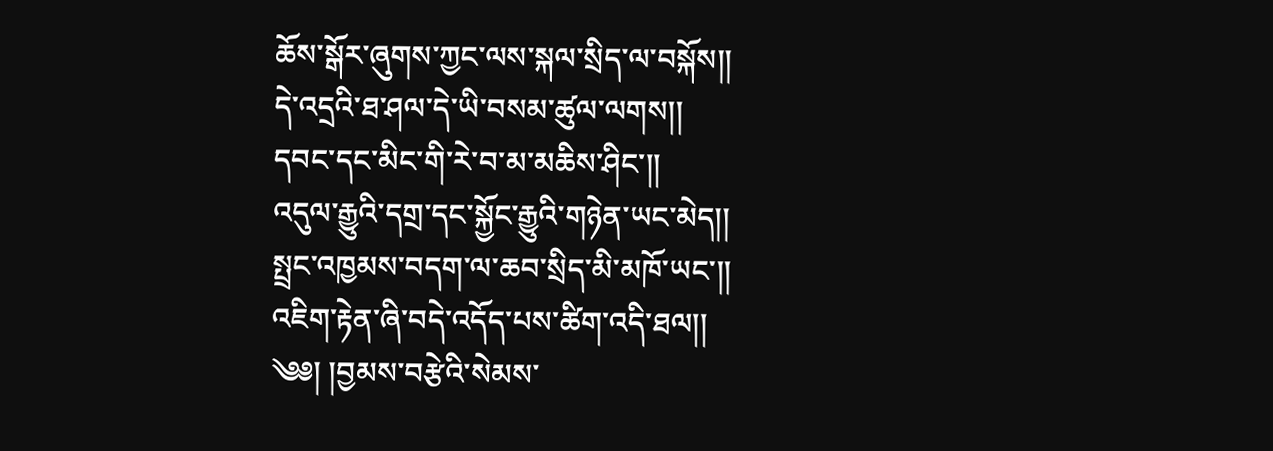ཆོས་སྒོར་ཞུགས་ཀྱང་ལས་སྐལ་སྲིད་ལ་བསྐོས།།
དེ་འདྲའི་ཐ་ཤལ་དེ་ཡི་བསམ་ཚུལ་ལགས།།
དབང་དང་མིང་གི་རེ་བ་མ་མཆིས་ཤིང་།།
འདུལ་རྒྱུའི་དགྲ་དང་སྐྱོང་རྒྱུའི་གཉེན་ཡང་མེད།།
སྤྲང་འཁྱམས་བདག་ལ་ཆབ་སྲིད་མི་མཁོ་ཡང་།།
འཇིག་རྟེན་ཞི་བདེ་འདོད་པས་ཚིག་འདི་ཐལ།།
༄༅། །བྱམས་བརྩེའི་སེམས་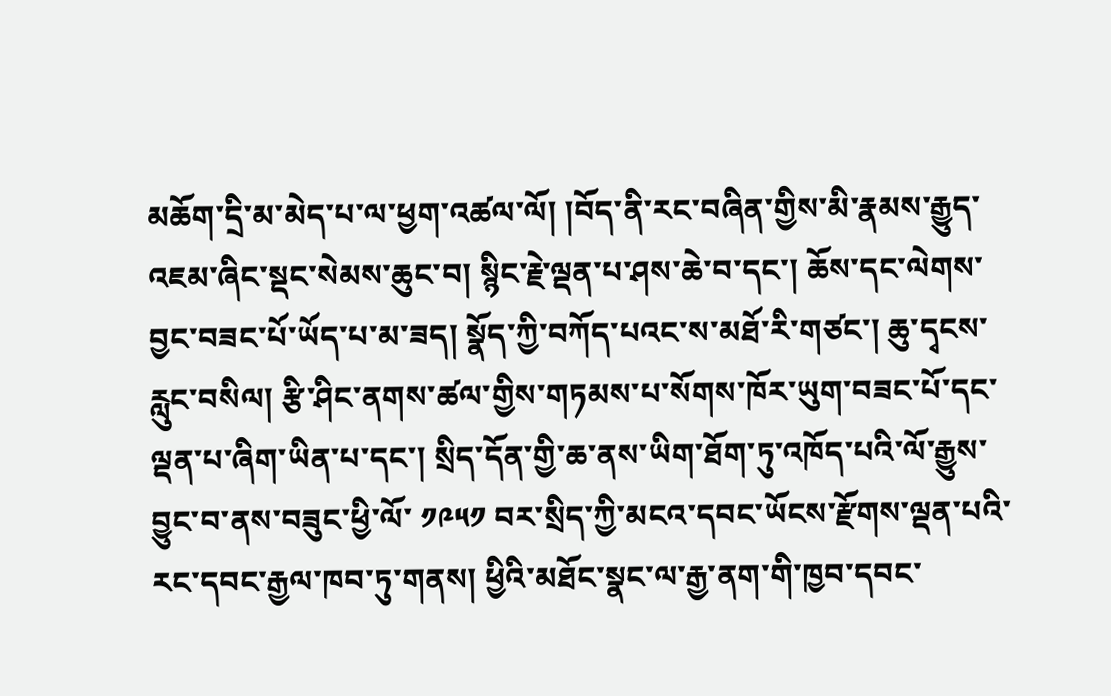མཆོག་དྲི་མ་མེད་པ་ལ་ཕྱག་འཚལ་ལོ། །བོད་ནི་རང་བཞིན་གྱིས་མི་རྣམས་རྒྱུད་འཇམ་ཞིང་སྡང་སེམས་ཆུང་བ། སྙིང་རྗེ་ལྡན་པ་ཤས་ཆེ་བ་དང་། ཆོས་དང་ལེགས་བྱང་བཟང་པོ་ཡོད་པ་མ་ཟད། སྣོད་ཀྱི་བཀོད་པའང་ས་མཐོ་རི་གཙང་། ཆུ་དྭངས་རླུང་བསིལ། རྩི་ཤིང་ནགས་ཚལ་གྱིས་གཏམས་པ་སོགས་ཁོར་ཡུག་བཟང་པོ་དང་ལྡན་པ་ཞིག་ཡིན་པ་དང་། སྲིད་དོན་གྱི་ཆ་ནས་ཡིག་ཐོག་ཏུ་འཁོད་པའི་ལོ་རྒྱུས་བྱུང་བ་ནས་བཟུང་ཕྱི་ལོ་ ༡༩༥༡ བར་སྲིད་ཀྱི་མངའ་དབང་ཡོངས་རྫོགས་ལྡན་པའི་རང་དབང་རྒྱལ་ཁབ་ཏུ་གནས། ཕྱིའི་མཐོང་སྣང་ལ་རྒྱ་ནག་གི་ཁྱབ་དབང་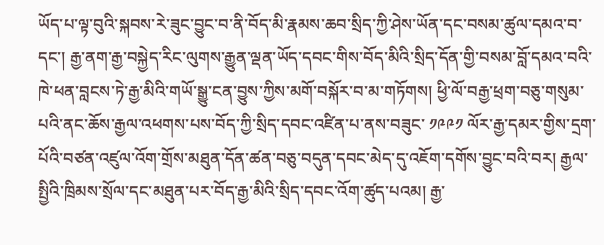ཡོད་པ་ལྟ་བུའི་སྐབས་རེ་ཟུང་བྱུང་བ་ནི་བོད་མི་རྣམས་ཆབ་སྲིད་ཀྱི་ཤེས་ཡོན་དང་བསམ་ཚུལ་དམའ་བ་དང་། རྒྱ་ནག་རྒྱ་བསྐྱེད་རིང་ལུགས་རྒྱུན་ལྡན་ཡོད་དབང་གིས་བོད་མིའི་སྲིད་དོན་གྱི་བསམ་བློ་དམའ་བའི་ཁེ་ཕན་བླངས་ཏེ་རྒྱ་མིའི་གཡོ་སྒྱུ་ངན་བྱུས་ཀྱིས་མགོ་བསྐོར་བ་མ་གཏོགས། ཕྱི་ལོ་བརྒྱ་ཕྲག་བཅུ་གསུམ་པའི་ནང་ཆོས་རྒྱལ་འཕགས་པས་བོད་ཀྱི་སྲིད་དབང་འཛིན་པ་ནས་བཟུང་ ༡༩༩༡ ལོར་རྒྱ་དམར་གྱིས་དྲག་པོའི་བཙན་འཛུལ་འོག་གྲོས་མཐུན་དོན་ཚན་བཅུ་བདུན་དབང་མེད་དུ་འཇོག་དགོས་བྱུང་བའི་བར། རྒྱལ་སྤྱིའི་ཁྲིམས་སྲོལ་དང་མཐུན་པར་བོད་རྒྱ་མིའི་སྲིད་དབང་འོག་ཚུད་པའམ། རྒྱ་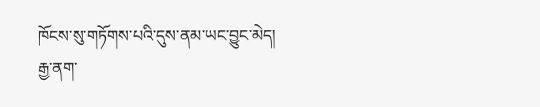ཁོངས་སུ་གཏོགས་པའི་དུས་ནམ་ཡང་བྱུང་མེད།
རྒྱ་ནག་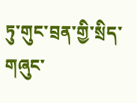ཏུ་གུང་བྲན་གྱི་སྲིད་གཞུང་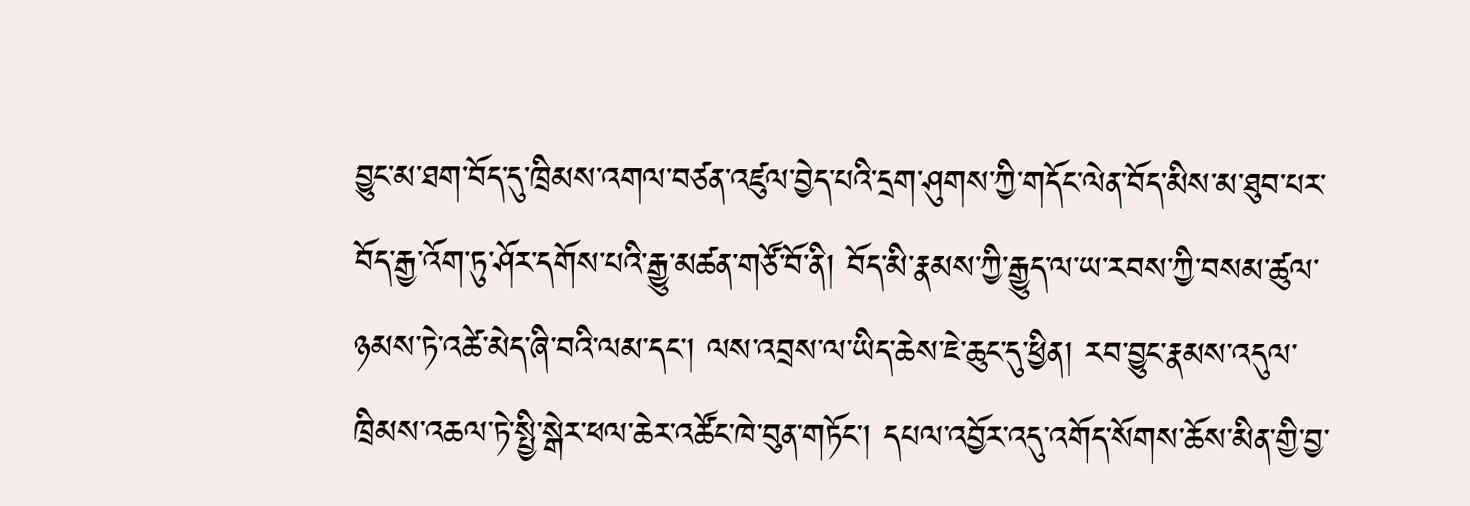བྱུང་མ་ཐག་བོད་དུ་ཁྲིམས་འགལ་བཙན་འཛུལ་བྱེད་པའི་དྲག་ཤུགས་ཀྱི་གདོང་ལེན་བོད་མིས་མ་ཐུབ་པར་བོད་རྒྱ་འོག་ཏུ་ཤོར་དགོས་པའི་རྒྱུ་མཚན་གཙོ་བོ་ནི། བོད་མི་རྣམས་ཀྱི་རྒྱུད་ལ་ཡ་རབས་ཀྱི་བསམ་ཚུལ་ཉམས་ཏེ་འཚེ་མེད་ཞི་བའི་ལམ་དང་། ལས་འབྲས་ལ་ཡིད་ཆེས་ཇེ་ཆུང་དུ་ཕྱིན། རབ་བྱུང་རྣམས་འདུལ་ཁྲིམས་འཆལ་ཏེ་སྤྱི་སྒེར་ཕལ་ཆེར་འཚོང་ཁེ་བུན་གཏོང་། དཔལ་འབྱོར་འདུ་འགོད་སོགས་ཆོས་མིན་གྱི་བྱ་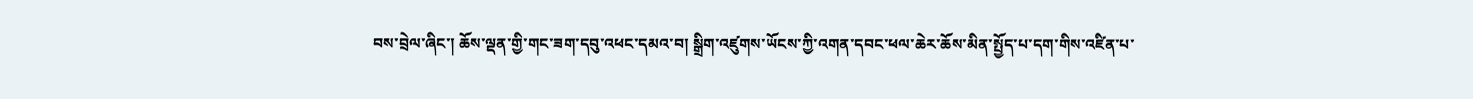བས་བྲེལ་ཞིང་། ཆོས་ལྡན་གྱི་གང་ཟག་དབུ་འཕང་དམའ་བ། སྒྲིག་འཛུགས་ཡོངས་ཀྱི་འགན་དབང་ཕལ་ཆེར་ཆོས་མིན་སྤྱོད་པ་དག་གིས་འཛིན་པ་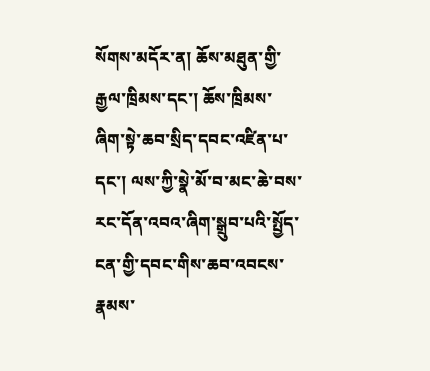སོགས་མདོར་ན། ཆོས་མཐུན་གྱི་རྒྱལ་ཁྲིམས་དང་། ཆོས་ཁྲིམས་ཞིག་སྟེ་ཆབ་སྲིད་དབང་འཛིན་པ་དང་། ལས་ཀྱི་སྣེ་མོ་བ་མང་ཆེ་བས་རང་དོན་འབའ་ཞིག་སྒྲུབ་པའི་སྤྱོད་ངན་གྱི་དབང་གིས་ཆབ་འབངས་རྣམས་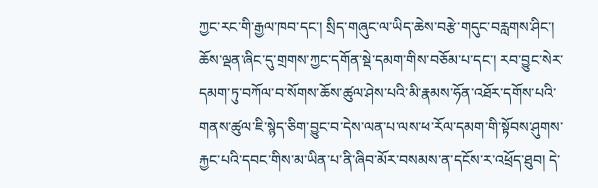ཀྱང་རང་གི་རྒྱལ་ཁབ་དང་། སྲིད་གཞུང་ལ་ཡིད་ཆེས་བརྩེ་གདུང་བརླགས་ཤིང་། ཆོས་ལྡན་ཞིང་དུ་གྲགས་ཀྱང་དགོན་སྡེ་དམག་གིས་བཅོམ་པ་དང་། རབ་བྱུང་སེར་དམག་ཏུ་བཀོལ་བ་སོགས་ཆོས་ཚུལ་ཤེས་པའི་མི་རྣམས་ཧོན་འཐོར་དགོས་པའི་གནས་ཚུལ་ཇི་སྙེད་ཅིག་བྱུང་བ་དེས་ལན་པ་ལས་ཕ་རོལ་དམག་གི་སྟོབས་ཤུགས་རྐྱང་པའི་དབང་གིས་མ་ཡིན་པ་ནི་ཞིབ་མོར་བསམས་ན་དངོས་ར་འཕྲོད་ཐུབ། དེ་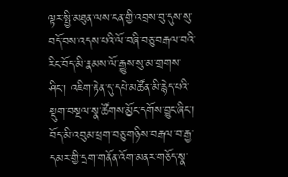ལྟར་སྤྱི་མཐུན་ལས་ངན་གྱི་འབྲས་བུ་དུས་སུ་བདོ་བས་འདས་པའི་ལོ་བཞི་བཅུ་བརྒལ་བའི་རིང་བོད་མི་རྣམས་ལོ་རྒྱུས་སུ་མ་གྲགས་ཤིང་། འཇིག་རྟེན་དུ་དཔེ་མཚོན་མི་རྙེད་པའི་སྡུག་བསྔལ་སྣ་ཚོགས་མྱོང་དགོས་བྱུང་ཞིང་། བོད་མི་འབུམ་ཕྲག་བཅུ་གཉིས་བརྒལ་བ་རྒྱ་དམར་གྱི་དྲག་གནོན་འོག་མནར་གཅོད་སྣ་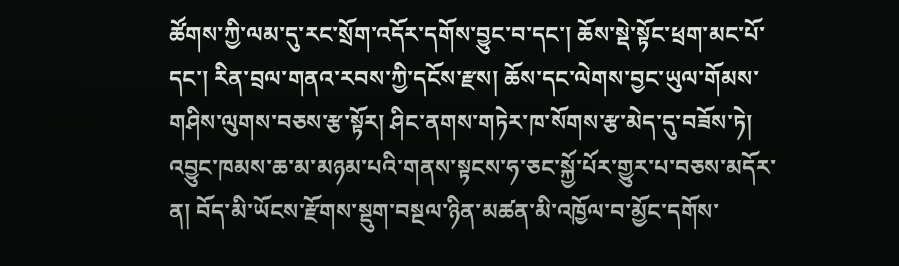ཚོགས་ཀྱི་ལམ་དུ་རང་སྲོག་འདོར་དགོས་བྱུང་བ་དང་། ཆོས་སྡེ་སྟོང་ཕྲག་མང་པོ་དང་། རིན་བྲལ་གནའ་རབས་ཀྱི་དངོས་རྫས། ཆོས་དང་ལེགས་བྱང་ཡུལ་གོམས་གཤིས་ལུགས་བཅས་རྩ་སྟོར། ཤིང་ནགས་གཏེར་ཁ་སོགས་རྩ་མེད་དུ་བཟོས་ཏེ། འབྱུང་ཁམས་ཆ་མ་མཉམ་པའི་གནས་སྟངས་ཧ་ཅང་སྐྱོ་པོར་གྱུར་པ་བཅས་མདོར་ན། བོད་མི་ཡོངས་རྫོགས་སྡུག་བསྔལ་ཉིན་མཚན་མི་འཁྱོལ་བ་མྱོང་དགོས་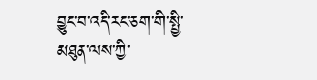བྱུང་བ་འདི་རང་ཅག་གི་སྤྱི་མཐུན་ལས་ཀྱི་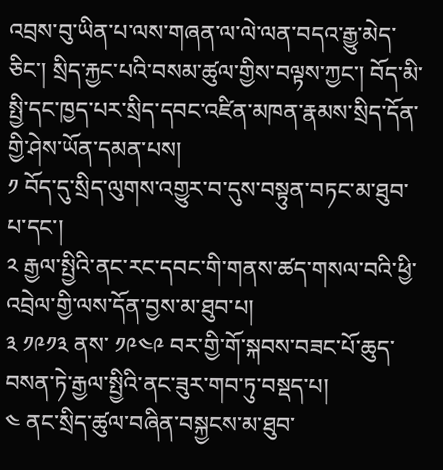འབྲས་བུ་ཡིན་པ་ལས་གཞན་ལ་ལེ་ལན་བདའ་རྒྱུ་མེད་ཅིང་། སྲིད་རྐྱང་པའི་བསམ་ཚུལ་གྱིས་བལྟས་ཀྱང་། བོད་མི་སྤྱི་དང་ཁྱད་པར་སྲིད་དབང་འཛིན་མཁན་རྣམས་སྲིད་དོན་གྱི་ཤེས་ཡོན་དམན་པས།
༡ བོད་དུ་སྲིད་ལུགས་འགྱུར་བ་དུས་བསྟུན་བཏང་མ་ཐུབ་པ་དང་།
༢ རྒྱལ་སྤྱིའི་ནང་རང་དབང་གི་གནས་ཚད་གསལ་བའི་ཕྱི་འབྲེལ་གྱི་ལས་དོན་བྱས་མ་ཐུབ་པ།
༣ ༡༩༡༣ ནས་ ༡༩༤༩ བར་གྱི་གོ་སྐབས་བཟང་པོ་ཆུད་བསན་ཏེ་རྒྱལ་སྤྱིའི་ནང་ཟུར་གབ་ཏུ་བསྡད་པ།
༤ ནང་སྲིད་ཚུལ་བཞིན་བསྐྱངས་མ་ཐུབ་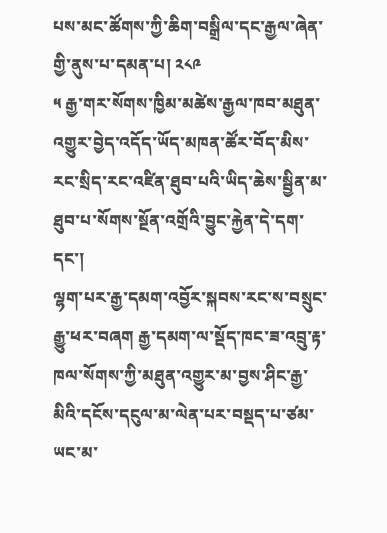པས་མང་ཚོགས་ཀྱི་ཆིག་བསྒྲིལ་དང་རྒྱལ་ཞེན་གྱི་ནུས་པ་དམན་པ། ༢༨༩
༥ རྒྱ་གར་སོགས་ཁྱིམ་མཚེས་རྒྱལ་ཁབ་མཐུན་འགྱུར་བྱེད་འདོད་ཡོད་མཁན་ཚོར་བོད་མིས་རང་སྲིད་རང་འཛིན་ཐུབ་པའི་ཡིད་ཆེས་སྦྱིན་མ་ཐུབ་པ་སོགས་སྔོན་འགྲོའི་བྱུང་རྐྱེན་དེ་དག་དང་།
ལྷག་པར་རྒྱ་དམག་འབྱོར་སྐབས་རང་ས་བསྲུང་རྒྱུ་ཕར་བཞག རྒྱ་དམག་ལ་སྡོད་ཁང་ཟ་འབྲུ་རྟ་ཁལ་སོགས་ཀྱི་མཐུན་འགྱུར་མ་བྱས་ཤིང་རྒྱ་མིའི་དངོས་དངུལ་མ་ལེན་པར་བསྡད་པ་ཙམ་ཡང་མ་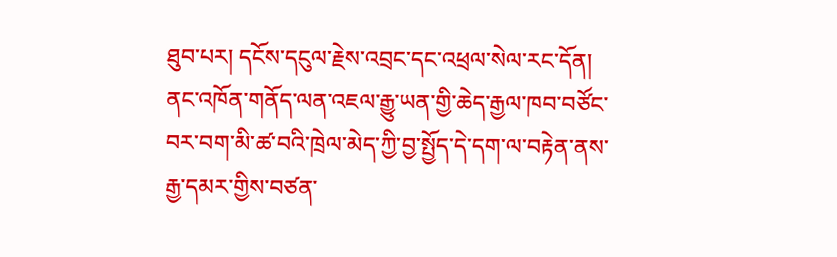ཐུབ་པར། དངོས་དངུལ་རྗེས་འབྲང་དང་འཕྲལ་སེལ་རང་དོན། ནང་འཁོན་གནོད་ལན་འཇལ་རྒྱུ་ཡན་གྱི་ཆེད་རྒྱལ་ཁབ་བཙོང་བར་བག་མི་ཚ་བའི་ཁྲེལ་མེད་ཀྱི་བྱ་སྤྱོད་དེ་དག་ལ་བརྟེན་ནས་རྒྱ་དམར་གྱིས་བཙན་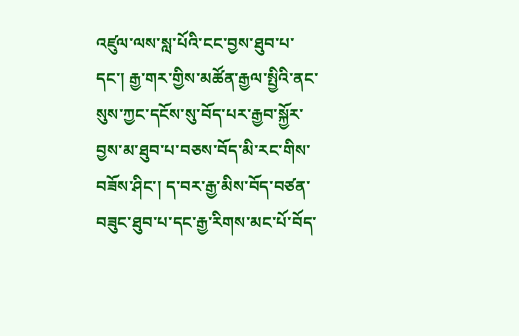འཛུལ་ལས་སླ་པོའི་ངང་བྱས་ཐུབ་པ་དང་། རྒྱ་གར་གྱིས་མཚོན་རྒྱལ་སྤྱིའི་ནང་སུས་ཀྱང་དངོས་སུ་བོད་པར་རྒྱབ་སྐྱོར་བྱས་མ་ཐུབ་པ་བཅས་བོད་མི་རང་གིས་བཟོས་ཤིང་། ད་བར་རྒྱ་མིས་བོད་བཙན་བཟུང་ཐུབ་པ་དང་རྒྱ་རིགས་མང་པོ་བོད་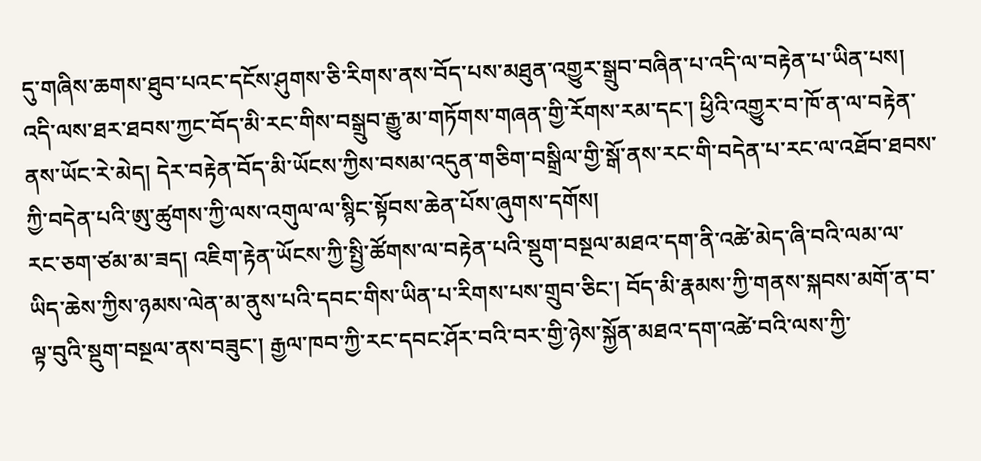དུ་གཞིས་ཆགས་ཐུབ་པའང་དངོས་ཤུགས་ཅི་རིགས་ནས་བོད་པས་མཐུན་འགྱུར་སྒྲུབ་བཞིན་པ་འདི་ལ་བརྟེན་པ་ཡིན་པས། འདི་ལས་ཐར་ཐབས་ཀྱང་བོད་མི་རང་གིས་བསྒྲུབ་རྒྱུ་མ་གཏོགས་གཞན་གྱི་རོགས་རམ་དང་། ཕྱིའི་འགྱུར་བ་ཁོ་ན་ལ་བརྟེན་ནས་ཡོང་རེ་མེད། དེར་བརྟེན་བོད་མི་ཡོངས་ཀྱིས་བསམ་འདུན་གཅིག་བསྒྲིལ་གྱི་སྒོ་ནས་རང་གི་བདེན་པ་རང་ལ་འཐོབ་ཐབས་ཀྱི་བདེན་པའི་ཨུ་ཚུགས་ཀྱི་ལས་འགུལ་ལ་སྙིང་སྟོབས་ཆེན་པོས་ཞུགས་དགོས།
རང་ཅག་ཙམ་མ་ཟད། འཇིག་རྟེན་ཡོངས་ཀྱི་སྤྱི་ཚོགས་ལ་བརྟེན་པའི་སྡུག་བསྔལ་མཐའ་དག་ནི་འཚེ་མེད་ཞི་བའི་ལམ་ལ་ཡིད་ཆེས་ཀྱིས་ཉམས་ལེན་མ་ནུས་པའི་དབང་གིས་ཡིན་པ་རིགས་པས་གྲུབ་ཅིང་། བོད་མི་རྣམས་ཀྱི་གནས་སྐབས་མགོ་ན་བ་ལྟ་བུའི་སྡུག་བསྔལ་ནས་བཟུང་། རྒྱལ་ཁབ་ཀྱི་རང་དབང་ཤོར་བའི་བར་གྱི་ཉེས་སྐྱོན་མཐའ་དག་འཚེ་བའི་ལས་ཀྱི་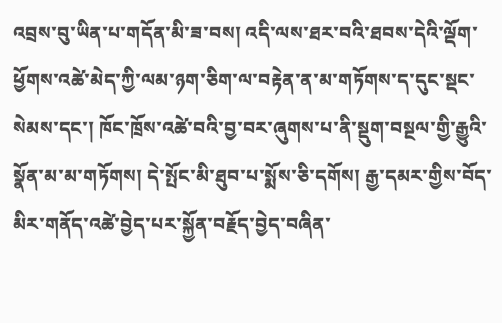འབྲས་བུ་ཡིན་པ་གདོན་མི་ཟ་བས། འདི་ལས་ཐར་བའི་ཐབས་དེའི་ལྡོག་ཕྱོགས་འཚེ་མེད་ཀྱི་ལམ་ཉག་ཅིག་ལ་བརྟེན་ན་མ་གཏོགས་ད་དུང་སྡང་སེམས་དང་། ཁོང་ཁྲོས་འཚེ་བའི་བྱ་བར་ཞུགས་པ་ནི་སྡུག་བསྔལ་གྱི་རྒྱུའི་སྣོན་མ་མ་གཏོགས། དེ་སྤོང་མི་ཐུབ་པ་སྨོས་ཅི་དགོས། རྒྱ་དམར་གྱིས་བོད་མིར་གནོད་འཚེ་བྱེད་པར་སྐྱོན་བརྗོད་བྱེད་བཞིན་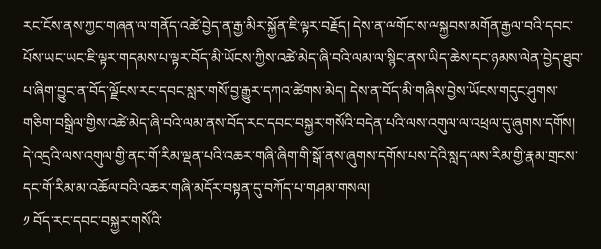རང་ངོས་ནས་ཀྱང་གཞན་ལ་གནོད་འཚེ་བྱེད་ན་རྒྱ་མིར་སྐྱོན་ཇི་ལྟར་བརྗོད། དེས་ན་ྋགོང་ས་ྋསྐྱབས་མགོན་རྒྱལ་བའི་དབང་པོས་ཡང་ཡང་ཇི་ལྟར་གདམས་པ་ལྟར་བོད་མི་ཡོངས་ཀྱིས་འཚེ་མེད་ཞི་བའི་ལམ་ལ་སྙིང་ནས་ཡིད་ཆེས་དང་ཉམས་ལེན་བྱེད་ཐུབ་པ་ཞིག་བྱུང་ན་བོད་ལྗོངས་རང་དབང་སླར་གསོ་བྱ་རྒྱུར་དཀའ་ཚེགས་མེད། དེས་ན་བོད་མི་གཞིས་བྱེས་ཡོངས་གདུང་ཤུགས་གཅིག་བསྒྲིལ་གྱིས་འཚེ་མེད་ཞི་བའི་ལམ་ནས་བོད་རང་དབང་བསྐྱར་གསོའི་བདེན་པའི་ལས་འགུལ་ལ་འཕྲལ་དུ་ཞུགས་དགོས། དེ་འདྲའི་ལས་འགུལ་གྱི་ནང་གོ་རིམ་ལྡན་པའི་འཆར་གཞི་ཞིག་གི་སྒོ་ནས་ཞུགས་དགོས་པས་དེའི་སླད་ལས་རིམ་གྱི་རྣམ་གྲངས་དང་གོ་རིམ་མ་འཆོལ་བའི་འཆར་གཞི་མདོར་བསྟན་དུ་བཀོད་པ་གཤམ་གསལ།
༡ བོད་རང་དབང་བསྐྱར་གསོའི་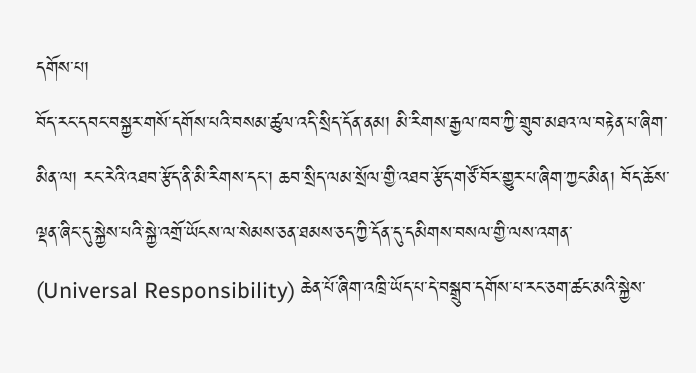དགོས་པ།
བོད་རང་དབང་བསྐྱར་གསོ་དགོས་པའི་བསམ་ཚུལ་འདི་སྲིད་དོན་ནམ། མི་རིགས་རྒྱལ་ཁབ་ཀྱི་གྲུབ་མཐའ་ལ་བརྟེན་པ་ཞིག་མིན་ལ། རང་རེའི་འཐབ་རྩོད་ནི་མི་རིགས་དང་། ཆབ་སྲིད་ལམ་སྲོལ་གྱི་འཐབ་རྩོད་གཙོ་བོར་གྱུར་པ་ཞིག་ཀྱང་མིན། བོད་ཆོས་ལྡན་ཞིང་དུ་སྐྱེས་པའི་སྐྱེ་འགྲོ་ཡོངས་ལ་སེམས་ཅན་ཐམས་ཅད་ཀྱི་དོན་དུ་དམིགས་བསལ་གྱི་ལས་འགན་ (Universal Responsibility) ཆེན་པོ་ཞིག་འཁྲི་ཡོད་པ་དེ་བསྒྲུབ་དགོས་པ་རང་ཅག་ཚང་མའི་སྐྱེས་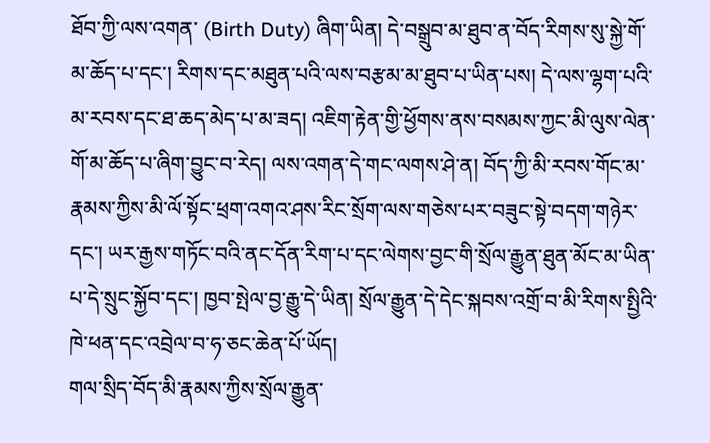ཐོབ་ཀྱི་ལས་འགན་ (Birth Duty) ཞིག་ཡིན། དེ་བསྒྲུབ་མ་ཐུབ་ན་བོད་རིགས་སུ་སྐྱེ་གོ་མ་ཆོད་པ་དང་། རིགས་དང་མཐུན་པའི་ལས་བརྩམ་མ་ཐུབ་པ་ཡིན་པས། དེ་ལས་ལྷག་པའི་མ་རབས་དང་ཐ་ཆད་མེད་པ་མ་ཟད། འཇིག་རྟེན་གྱི་ཕྱོགས་ནས་བསམས་ཀྱང་མི་ལུས་ལེན་གོ་མ་ཆོད་པ་ཞིག་བྱུང་བ་རེད། ལས་འགན་དེ་གང་ལགས་ཤེ་ན། བོད་ཀྱི་མི་རབས་གོང་མ་རྣམས་ཀྱིས་མི་ལོ་སྟོང་ཕྲག་འགའ་ཤས་རིང་སྲོག་ལས་གཅེས་པར་བཟུང་སྟེ་བདག་གཉེར་དང་། ཡར་རྒྱས་གཏོང་བའི་ནང་དོན་རིག་པ་དང་ལེགས་བྱང་གི་སྲོལ་རྒྱུན་ཐུན་མོང་མ་ཡིན་པ་དེ་སྲུང་སྐྱོབ་དང་། ཁྱབ་སྤེལ་བྱ་རྒྱུ་དེ་ཡིན། སྲོལ་རྒྱུན་དེ་དེང་སྐབས་འགྲོ་བ་མི་རིགས་སྤྱིའི་ཁེ་ཕན་དང་འབྲེལ་བ་ཧ་ཅང་ཆེན་པོ་ཡོད།
གལ་སྲིད་བོད་མི་རྣམས་ཀྱིས་སྲོལ་རྒྱུན་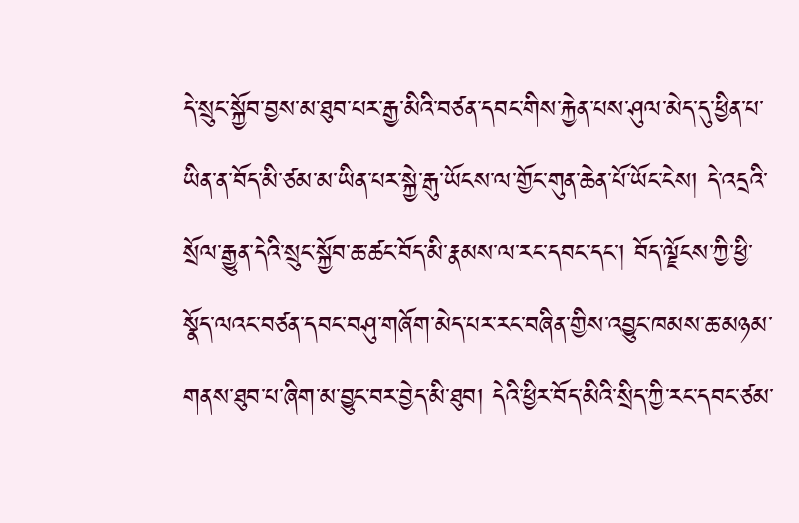དེ་སྲུང་སྐྱོབ་བྱས་མ་ཐུབ་པར་རྒྱ་མིའི་བཙན་དབང་གིས་རྐྱེན་པས་ཤུལ་མེད་དུ་ཕྱིན་པ་ཡིན་ན་བོད་མི་ཙམ་མ་ཡིན་པར་སྐྱེ་རྒུ་ཡོངས་ལ་གྱོང་གུན་ཆེན་པོ་ཡོང་ངེས། དེ་འདྲའི་སྲོལ་རྒྱུན་དེའི་སྲུང་སྐྱོབ་ཆ་ཚང་བོད་མི་རྣམས་ལ་རང་དབང་དང་། བོད་ལྗོངས་ཀྱི་ཕྱི་སྣོད་ལའང་བཙན་དབང་བཤུ་གཞོག་མེད་པར་རང་བཞིན་གྱིས་འབྱུང་ཁམས་ཆ་མཉམ་གནས་ཐུབ་པ་ཞིག་མ་བྱུང་བར་བྱེད་མི་ཐུབ། དེའི་ཕྱིར་བོད་མིའི་སྲིད་ཀྱི་རང་དབང་ཙམ་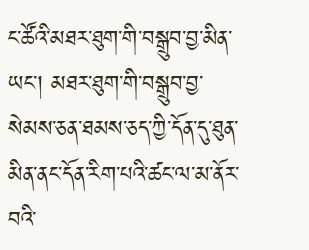ང་ཚོའི་མཐར་ཐུག་གི་བསྒྲུབ་བྱ་མིན་ཡང་། མཐར་ཐུག་གི་བསྒྲུབ་བྱ་སེམས་ཅན་ཐམས་ཅད་ཀྱི་དོན་དུ་ཐུན་མིན་ནང་དོན་རིག་པའི་ཚང་ལ་མ་ནོར་བའི་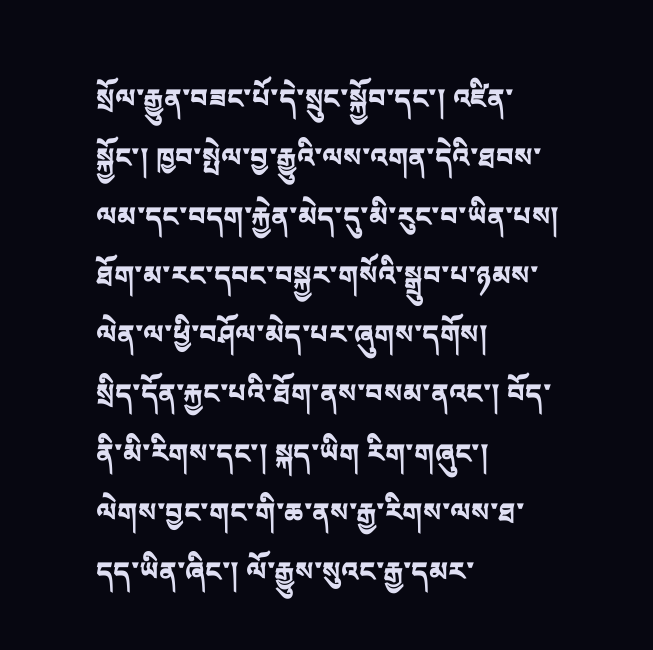སྲོལ་རྒྱུན་བཟང་པོ་དེ་སྲུང་སྐྱོབ་དང་། འཛིན་སྐྱོང་། ཁྱབ་སྤེལ་བྱ་རྒྱུའི་ལས་འགན་དེའི་ཐབས་ལམ་དང་བདག་རྐྱེན་མེད་དུ་མི་རུང་བ་ཡིན་པས། ཐོག་མ་རང་དབང་བསྐྱར་གསོའི་སྒྲུབ་པ་ཉམས་ལེན་ལ་ཕྱི་བཤོལ་མེད་པར་ཞུགས་དགོས།
སྲིད་དོན་རྐྱང་པའི་ཐོག་ནས་བསམ་ནའང་། བོད་ནི་མི་རིགས་དང་། སྐད་ཡིག རིག་གཞུང་། ལེགས་བྱང་གང་གི་ཆ་ནས་རྒྱ་རིགས་ལས་ཐ་དད་ཡིན་ཞིང་། ལོ་རྒྱུས་སུའང་རྒྱ་དམར་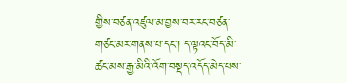གྱིས་བཙན་འཛུལ་མ་བྱས་བར་རང་བཙན་གཙང་མར་གནས་པ་དང་། ད་ལྟའང་བོད་མི་ཚང་མས་རྒྱ་མིའི་འོག་བསྡད་འདོད་མེད་པས་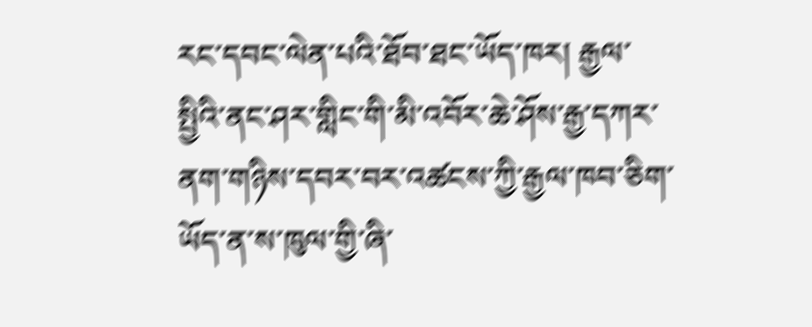རང་དབང་ལེན་པའི་ཐོབ་ཐང་ཡོད་ཁར། རྒྱལ་སྤྱིའི་ནང་ཤར་གླིང་གི་མི་འབོར་ཆེ་ཤོས་རྒྱ་དཀར་ནག་གཉིས་དབར་བར་འཚངས་ཀྱི་རྒྱལ་ཁབ་ཅིག་ཡོད་ན་ས་ཁུལ་གྱི་ཞི་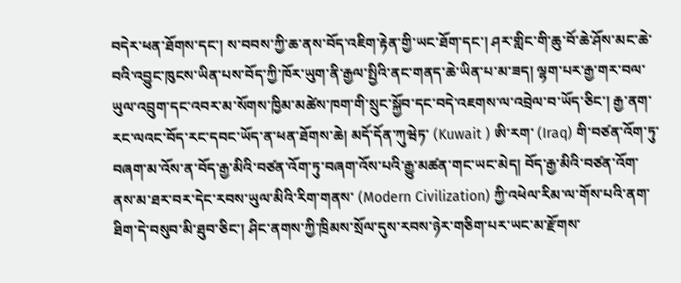བདེར་ཕན་ཐོགས་དང་། ས་བབས་ཀྱི་ཆ་ནས་བོད་འཇིག་རྟེན་གྱི་ཡང་ཐོག་དང་། ཤར་གླིང་གི་ཆུ་བོ་ཆེ་ཤོས་མང་ཆེ་བའི་འབྱུང་ཁུངས་ཡིན་པས་བོད་ཀྱི་ཁོར་ཡུག་ནི་རྒྱལ་སྤྱིའི་ནང་གནད་ཆེ་ཡིན་པ་མ་ཟད། ལྷག་པར་རྒྱ་གར་བལ་ཡུལ་འབྲུག་དང་འབར་མ་སོགས་ཁྱིམ་མཚེས་ཁག་གི་སྲུང་སྐྱོབ་དང་བདེ་འཇགས་ལ་འབྲེལ་བ་ཡོད་ཅིང་། རྒྱ་ནག་རང་ལའང་བོད་རང་དབང་ཡོད་ན་ཕན་ཐོགས་ཆེ། མདོ་དོན་ཀུཝེཏ་ (Kuwait ) ཨི་རག་ (Iraq) གི་བཙན་འོག་ཏུ་བཞག་མ་འོས་ན་བོད་རྒྱ་མིའི་བཙན་འོག་ཏུ་བཞག་འོས་པའི་རྒྱུ་མཚན་གང་ཡང་མེད། བོད་རྒྱ་མིའི་བཙན་འོག་ནས་མ་ཐར་བར་དེང་རབས་ཡུལ་མིའི་རིག་གནས་ (Modern Civilization) ཀྱི་འཕེལ་རིམ་ལ་གོས་པའི་ནག་ཐིག་དེ་བསུབ་མི་ཐུབ་ཅིང་། ཤིང་ནགས་ཀྱི་ཁྲིམས་སྲོལ་དུས་རབས་ཉེར་གཅིག་པར་ཡང་མ་རྫོགས་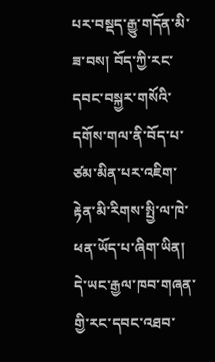པར་བསྡད་རྒྱུ་གདོན་མི་ཟ་བས། བོད་ཀྱི་རང་དབང་བསྐྱར་གསོའི་དགོས་གལ་ནི་བོད་པ་ཙམ་མིན་པར་འཇིག་རྟེན་མི་རིགས་སྤྱི་ལ་ཁེ་ཕན་ཡོད་པ་ཞིག་ཡིན། དེ་ཡང་རྒྱལ་ཁབ་གཞན་གྱི་རང་དབང་འཐབ་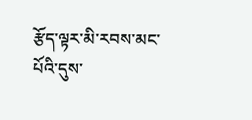རྩོད་ལྟར་མི་རབས་མང་པོའི་དུས་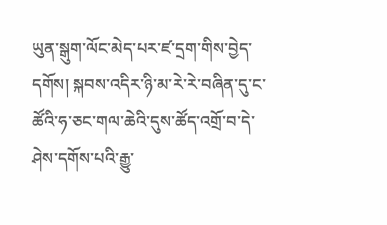ཡུན་སྒུག་ལོང་མེད་པར་ཛ་དྲག་གིས་བྱེད་དགོས། སྐབས་འདིར་ཉི་མ་རེ་རེ་བཞིན་དུ་ང་ཚོའི་ཧ་ཅང་གལ་ཆེའི་དུས་ཚོད་འགྲོ་བ་དེ་ཤེས་དགོས་པའི་རྒྱུ་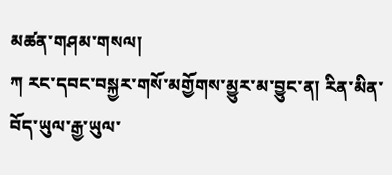མཚན་གཤམ་གསལ།
ཀ རང་དབང་བསྐྱར་གསོ་མགྱོགས་མྱུར་མ་བྱུང་ན། རིན་མིན་བོད་ཡུལ་རྒྱ་ཡུལ་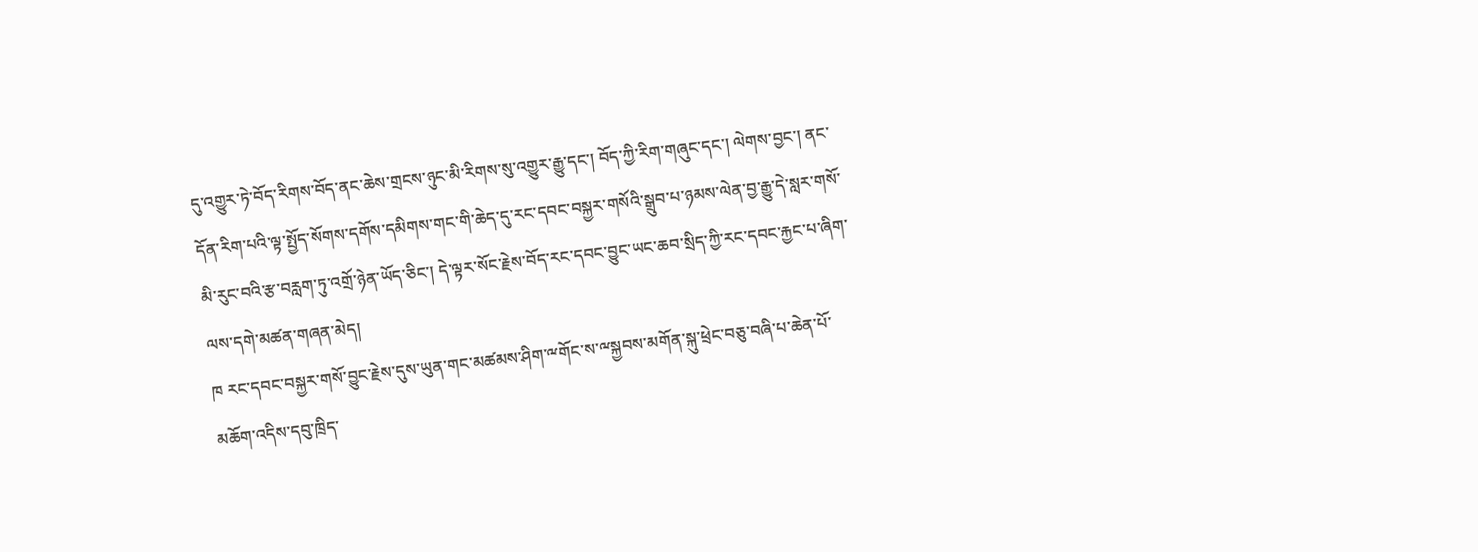དུ་འགྱུར་ཏེ་བོད་རིགས་བོད་ནང་ཆེས་གྲངས་ཉུང་མི་རིགས་སུ་འགྱུར་རྒྱུ་དང་། བོད་ཀྱི་རིག་གཞུང་དང་། ལེགས་བྱང་། ནང་དོན་རིག་པའི་ལྟ་སྤྱོད་སོགས་དགོས་དམིགས་གང་གི་ཆེད་དུ་རང་དབང་བསྐྱར་གསོའི་སྒྲུབ་པ་ཉམས་ལེན་བྱ་རྒྱུ་དེ་སླར་གསོ་མི་རུང་བའི་རྩ་བརླག་ཏུ་འགྲོ་ཉེན་ཡོད་ཅིང་། དེ་ལྟར་སོང་རྗེས་བོད་རང་དབང་བྱུང་ཡང་ཆབ་སྲིད་ཀྱི་རང་དབང་རྐྱང་པ་ཞིག་ལས་དགེ་མཚན་གཞན་མེད།
ཁ རང་དབང་བསྐྱར་གསོ་བྱུང་རྗེས་དུས་ཡུན་གང་མཚམས་ཤིག་ྋགོང་ས་ྋསྐྱབས་མགོན་སྐུ་ཕྲེང་བཅུ་བཞི་པ་ཆེན་པོ་མཆོག་འདིས་དབུ་ཁྲིད་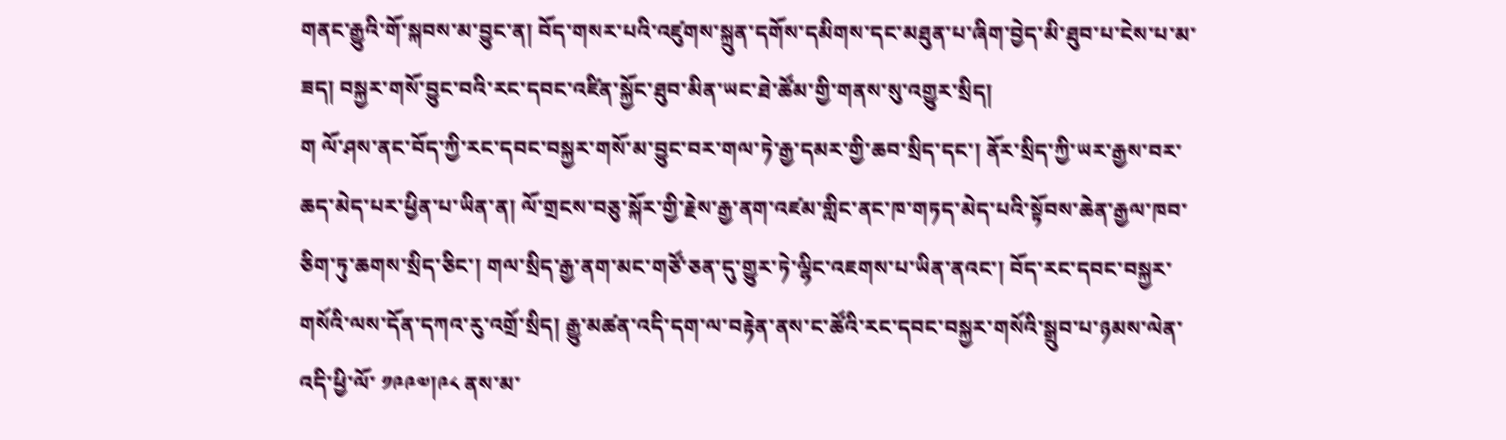གནང་རྒྱུའི་གོ་སྐབས་མ་བྱུང་ན། བོད་གསར་པའི་འཛུགས་སྐྲུན་དགོས་དམིགས་དང་མཐུན་པ་ཞིག་བྱེད་མི་ཐུབ་པ་ངེས་པ་མ་ཟད། བསྐྱར་གསོ་བྱུང་བའི་རང་དབང་འཛིན་སྐྱོང་ཐུབ་མིན་ཡང་ཐེ་ཚོམ་གྱི་གནས་སུ་འགྱུར་སྲིད།
ག ལོ་ཤས་ནང་བོད་ཀྱི་རང་དབང་བསྐྱར་གསོ་མ་བྱུང་བར་གལ་ཏེ་རྒྱ་དམར་གྱི་ཆབ་སྲིད་དང་། ནོར་སྲིད་ཀྱི་ཡར་རྒྱས་བར་ཆད་མེད་པར་ཕྱིན་པ་ཡིན་ན། ལོ་གྲངས་བཅུ་སྐོར་གྱི་རྗེས་རྒྱ་ནག་འཛམ་གླིང་ནང་ཁ་གཏད་མེད་པའི་སྟོབས་ཆེན་རྒྱལ་ཁབ་ཅིག་ཏུ་ཆགས་སྲིད་ཅིང་། གལ་སྲིད་རྒྱ་ནག་མང་གཙོ་ཅན་དུ་གྱུར་ཏེ་ལྷིང་འཇགས་པ་ཡིན་ནའང་། བོད་རང་དབང་བསྐྱར་གསོའི་ལས་དོན་དཀའ་རུ་འགྲོ་སྲིད། རྒྱུ་མཚན་འདི་དག་ལ་བརྟེན་ནས་ང་ཚོའི་རང་དབང་བསྐྱར་གསོའི་སྒྲུབ་པ་ཉམས་ལེན་འདི་ཕྱི་ལོ་ ༡༩༩༧།༩༨ ནས་མ་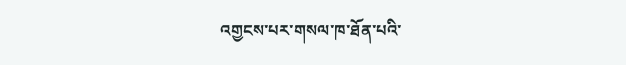འགྱངས་པར་གསལ་ཁ་ཐོན་པའི་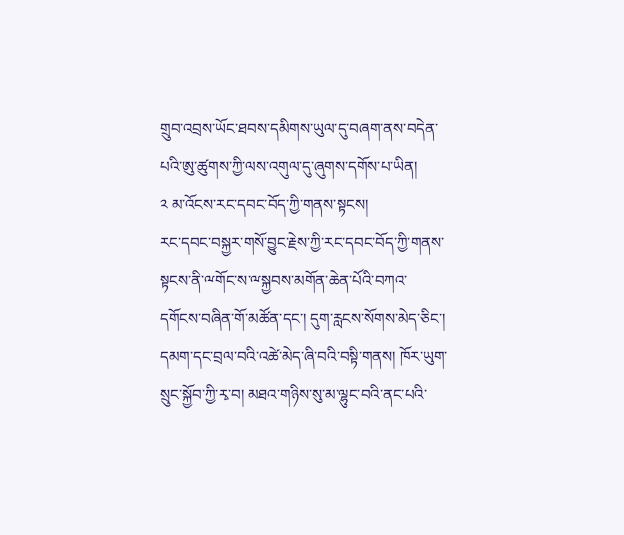གྲུབ་འབྲས་ཡོང་ཐབས་དམིགས་ཡུལ་དུ་བཞག་ནས་བདེན་པའི་ཨུ་ཚུགས་ཀྱི་ལས་འགུལ་དུ་ཞུགས་དགོས་པ་ཡིན།
༢ མ་འོངས་རང་དབང་བོད་ཀྱི་གནས་སྟངས།
རང་དབང་བསྐྱར་གསོ་བྱུང་རྗེས་ཀྱི་རང་དབང་བོད་ཀྱི་གནས་སྟངས་ནི་ྋགོང་ས་ྋསྐྱབས་མགོན་ཆེན་པོའི་བཀའ་དགོངས་བཞིན་གོ་མཚོན་དང་། དུག་རླངས་སོགས་མེད་ཅིང་། དམག་དང་བྲལ་བའི་འཚེ་མེད་ཞི་བའི་བསྟི་གནས། ཁོར་ཡུག་སྲུང་སྐྱོབ་ཀྱི་རྭ་བ། མཐའ་གཉིས་སུ་མ་ལྷུང་བའི་ནང་པའི་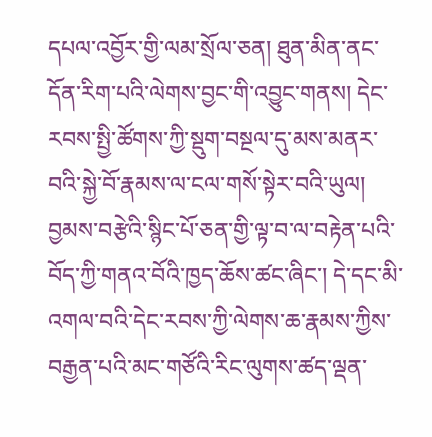དཔལ་འབྱོར་གྱི་ལམ་སྲོལ་ཅན། ཐུན་མིན་ནང་དོན་རིག་པའི་ལེགས་བྱང་གི་འབྱུང་གནས། དེང་རབས་སྤྱི་ཚོགས་ཀྱི་སྡུག་བསྔལ་དུ་མས་མནར་བའི་སྐྱེ་བོ་རྣམས་ལ་ངལ་གསོ་སྟེར་བའི་ཡུལ། བྱམས་བརྩེའི་སྙིང་པོ་ཅན་གྱི་ལྟ་བ་ལ་བརྟེན་པའི་བོད་ཀྱི་གནའ་བོའི་ཁྱད་ཆོས་ཚང་ཞིང་། དེ་དང་མི་འགལ་བའི་དེང་རབས་ཀྱི་ལེགས་ཆ་རྣམས་ཀྱིས་བརྒྱན་པའི་མང་གཙོའི་རིང་ལུགས་ཚད་ལྡན་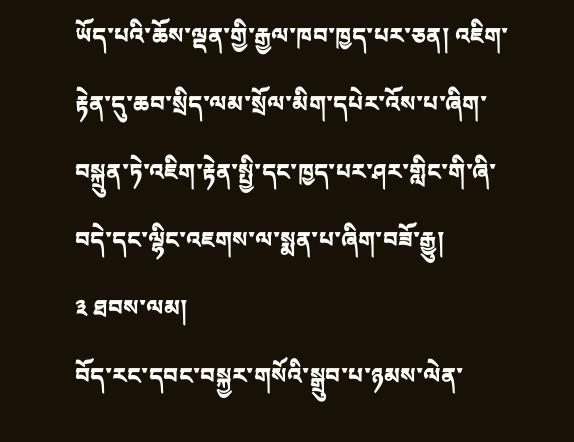ཡོད་པའི་ཆོས་ལྡན་གྱི་རྒྱལ་ཁབ་ཁྱད་པར་ཅན། འཇིག་རྟེན་དུ་ཆབ་སྲིད་ལམ་སྲོལ་མིག་དཔེར་འོས་པ་ཞིག་བསྐྲུན་ཏེ་འཇིག་རྟེན་སྤྱི་དང་ཁྱད་པར་ཤར་གླིང་གི་ཞི་བདེ་དང་ལྷིང་འཇགས་ལ་སྨན་པ་ཞིག་བཟོ་རྒྱུ།
༣ ཐབས་ལམ།
བོད་རང་དབང་བསྐྱར་གསོའི་སྒྲུབ་པ་ཉམས་ལེན་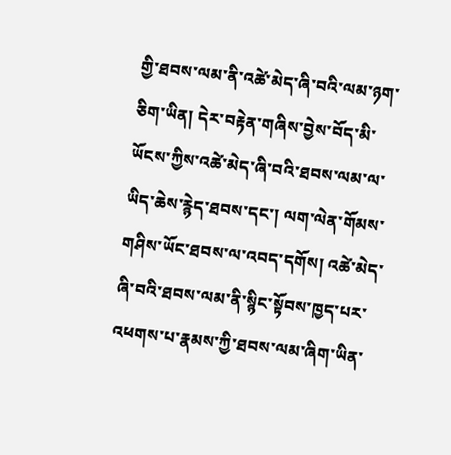གྱི་ཐབས་ལམ་ནི་འཚེ་མེད་ཞི་བའི་ལམ་ཉག་ཅིག་ཡིན། དེར་བརྟེན་གཞིས་བྱེས་བོད་མི་ཡོངས་ཀྱིས་འཚེ་མེད་ཞི་བའི་ཐབས་ལམ་ལ་ཡིད་ཆེས་རྙེད་ཐབས་དང་། ལག་ལེན་གོམས་གཤིས་ཡོང་ཐབས་ལ་འབད་དགོས། འཚེ་མེད་ཞི་བའི་ཐབས་ལམ་ནི་སྙིང་སྟོབས་ཁྱད་པར་འཕགས་པ་རྣམས་ཀྱི་ཐབས་ལམ་ཞིག་ཡིན་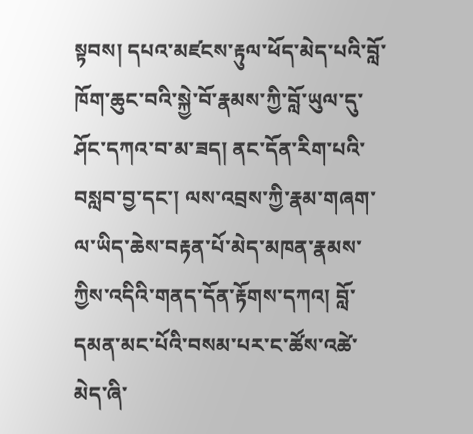སྟབས། དཔའ་མཛངས་རྟུལ་ཕོད་མེད་པའི་བློ་ཁོག་ཆུང་བའི་སྐྱེ་བོ་རྣམས་ཀྱི་བློ་ཡུལ་དུ་ཤོང་དཀའ་བ་མ་ཟད། ནང་དོན་རིག་པའི་བསླབ་བྱ་དང་། ལས་འབྲས་ཀྱི་རྣམ་གཞག་ལ་ཡིད་ཆེས་བརྟན་པོ་མེད་མཁན་རྣམས་ཀྱིས་འདིའི་གནད་དོན་རྟོགས་དཀའ། བློ་དམན་མང་པོའི་བསམ་པར་ང་ཚོས་འཚེ་མེད་ཞི་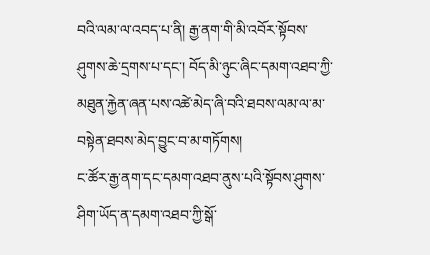བའི་ལམ་ལ་འབད་པ་ནི། རྒྱ་ནག་གི་མི་འབོར་སྟོབས་ཤུགས་ཆེ་དྲགས་པ་དང་། བོད་མི་ཉུང་ཞིང་དམག་འཐབ་ཀྱི་མཐུན་རྐྱེན་ཞན་པས་འཚེ་མེད་ཞི་བའི་ཐབས་ལམ་ལ་མ་བསྟེན་ཐབས་མེད་བྱུང་བ་མ་གཏོགས།
ང་ཚོར་རྒྱ་ནག་དང་དམག་འཐབ་ནུས་པའི་སྟོབས་ཤུགས་ཤིག་ཡོད་ན་དམག་འཐབ་ཀྱི་སྒོ་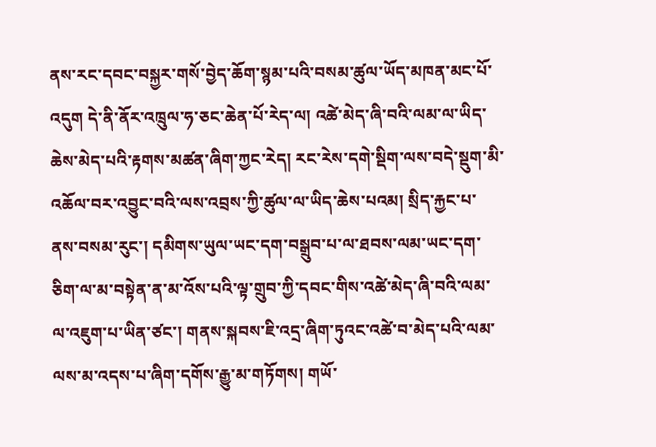ནས་རང་དབང་བསྐྱར་གསོ་བྱེད་ཆོག་སྙམ་པའི་བསམ་ཚུལ་ཡོད་མཁན་མང་པོ་འདུག དེ་ནི་ནོར་འཁྲུལ་ཧ་ཅང་ཆེན་པོ་རེད་ལ། འཚེ་མེད་ཞི་བའི་ལམ་ལ་ཡིད་ཆེས་མེད་པའི་རྟགས་མཚན་ཞིག་ཀྱང་རེད། རང་རེས་དགེ་སྡིག་ལས་བདེ་སྡུག་མི་འཆོལ་བར་འབྱུང་བའི་ལས་འབྲས་ཀྱི་ཚུལ་ལ་ཡིད་ཆེས་པའམ། སྲིད་རྐྱང་པ་ནས་བསམ་རུང་། དམིགས་ཡུལ་ཡང་དག་བསྒྲུབ་པ་ལ་ཐབས་ལམ་ཡང་དག་ཅིག་ལ་མ་བསྟེན་ན་མ་འོས་པའི་ལྟ་གྲུབ་ཀྱི་དབང་གིས་འཚེ་མེད་ཞི་བའི་ལམ་ལ་འཇུག་པ་ཡིན་ཙང་། གནས་སྐབས་ཇི་འདྲ་ཞིག་ཏུའང་འཚེ་བ་མེད་པའི་ལམ་ལས་མ་འདས་པ་ཞིག་དགོས་རྒྱུ་མ་གཏོགས། གཡོ་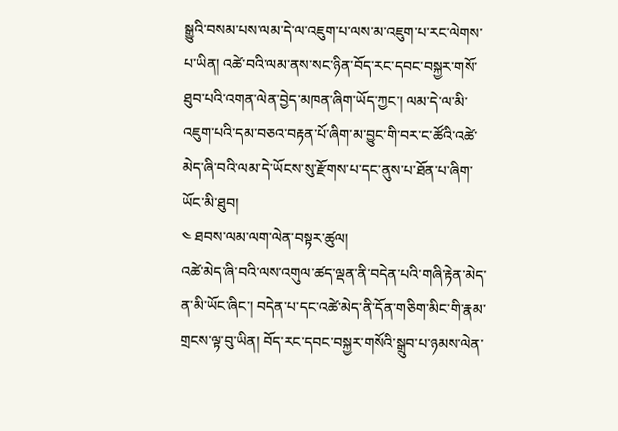སྒྱུའི་བསམ་པས་ལམ་དེ་ལ་འཇུག་པ་ལས་མ་འཇུག་པ་རང་ལེགས་པ་ཡིན། འཚེ་བའི་ལམ་ནས་སང་ཉིན་བོད་རང་དབང་བསྐྱར་གསོ་ཐུབ་པའི་འགན་ལེན་བྱེད་མཁན་ཞིག་ཡོད་ཀྱང་། ལམ་དེ་ལ་མི་འཇུག་པའི་དམ་བཅའ་བརྟན་པོ་ཞིག་མ་བྱུང་གི་བར་ང་ཚོའི་འཚེ་མེད་ཞི་བའི་ལམ་དེ་ཡོངས་སུ་རྫོགས་པ་དང་ནུས་པ་ཐོན་པ་ཞིག་ཡོང་མི་ཐུབ།
༤ ཐབས་ལམ་ལག་ལེན་བསྟར་ཚུལ།
འཚེ་མེད་ཞི་བའི་ལས་འགུལ་ཚད་ལྡན་ནི་བདེན་པའི་གཞི་རྟེན་མེད་ན་མི་ཡོང་ཞིང་། བདེན་པ་དང་འཚེ་མེད་ནི་དོན་གཅིག་མིང་གི་རྣམ་གྲངས་ལྟ་བུ་ཡིན། བོད་རང་དབང་བསྐྱར་གསོའི་སྒྲུབ་པ་ཉམས་ལེན་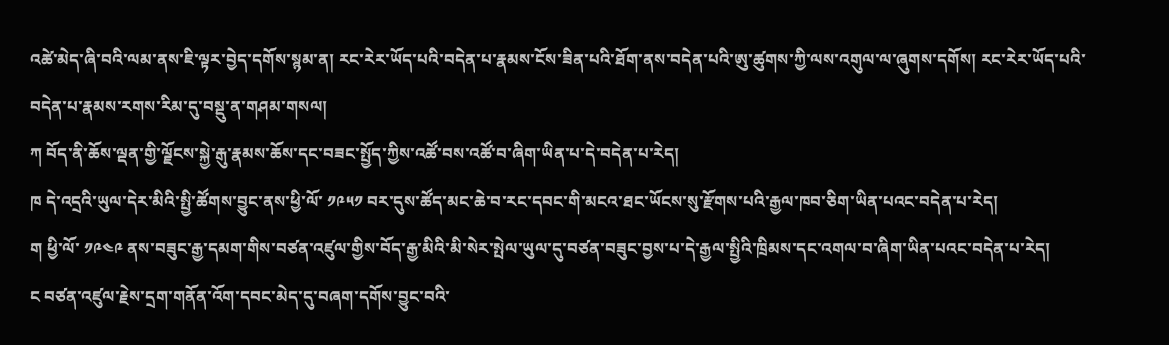འཚེ་མེད་ཞི་བའི་ལམ་ནས་ཇི་ལྟར་བྱེད་དགོས་སྙམ་ན། རང་རེར་ཡོད་པའི་བདེན་པ་རྣམས་ངོས་ཟིན་པའི་ཐོག་ནས་བདེན་པའི་ཨུ་ཚུགས་ཀྱི་ལས་འགུལ་ལ་ཞུགས་དགོས། རང་རེར་ཡོད་པའི་བདེན་པ་རྣམས་རགས་རིམ་དུ་བསྡུ་ན་གཤམ་གསལ།
ཀ བོད་ནི་ཆོས་ལྡན་གྱི་ལྗོངས་སྐྱེ་རྒུ་རྣམས་ཆོས་དང་བཟང་སྤྱོད་ཀྱིས་འཚོ་བས་འཚོ་བ་ཞིག་ཡིན་པ་དེ་བདེན་པ་རེད།
ཁ དེ་འདྲའི་ཡུལ་དེར་མིའི་སྤྱི་ཚོགས་བྱུང་ནས་ཕྱི་ལོ་ ༡༩༥༡ བར་དུས་ཚོད་མང་ཆེ་བ་རང་དབང་གི་མངའ་ཐང་ཡོངས་སུ་རྫོགས་པའི་རྒྱལ་ཁབ་ཅིག་ཡིན་པའང་བདེན་པ་རེད།
ག ཕྱི་ལོ་ ༡༩༤༩ ནས་བཟུང་རྒྱ་དམག་གིས་བཙན་འཛུལ་གྱིས་བོད་རྒྱ་མིའི་མི་སེར་སྤེལ་ཡུལ་དུ་བཙན་བཟུང་བྱས་པ་དེ་རྒྱལ་སྤྱིའི་ཁྲིམས་དང་འགལ་བ་ཞིག་ཡིན་པའང་བདེན་པ་རེད།
ང བཙན་འཛུལ་རྗེས་དྲག་གནོན་འོག་དབང་མེད་དུ་བཞག་དགོས་བྱུང་བའི་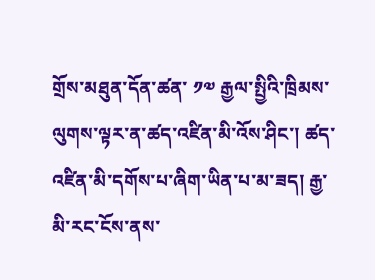གྲོས་མཐུན་དོན་ཚན་ ༡༧ རྒྱལ་སྤྱིའི་ཁྲིམས་ལུགས་ལྟར་ན་ཚད་འཛིན་མི་འོས་ཤིང་། ཚད་འཛིན་མི་དགོས་པ་ཞིག་ཡིན་པ་མ་ཟད། རྒྱ་མི་རང་ངོས་ནས་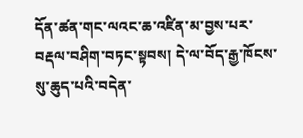དོན་ཚན་གང་ལའང་ཆ་འཛིན་མ་བྱས་པར་བརྡལ་བཤིག་བཏང་སྟབས། དེ་ལ་བོད་རྒྱ་ཁོངས་སུ་ཆུད་པའི་བདེན་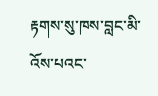རྟགས་སུ་ཁས་བླང་མི་འོས་པའང་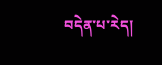བདེན་པ་རེད།